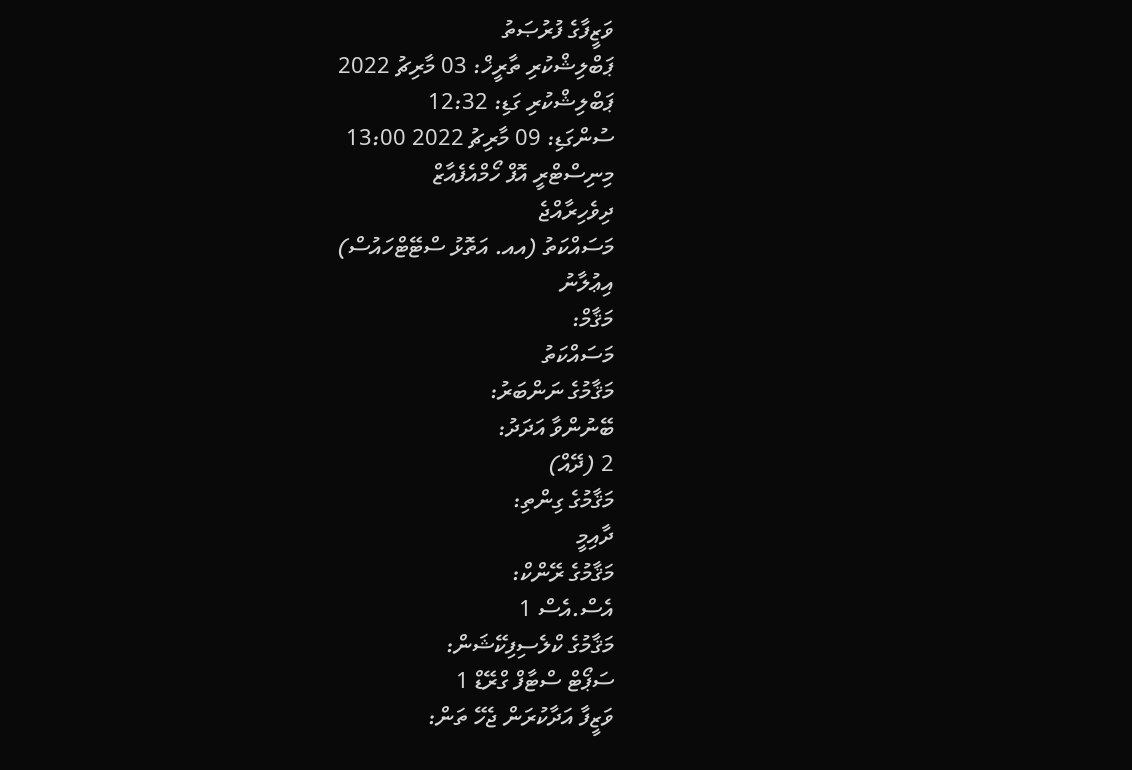ވަޒީފާގެ ފުރުޞަތު
ޕަބްލިޝްކުރި ތާރީޚް: 03 މާރިޗު 2022
ޕަބްލިޝްކުރި ގަޑި: 12:32
ސުންގަޑި: 09 މާރިޗު 2022 13:00
މިނިސްޓްރީ އޮފް ހޯމްއެފެއާޒް
ދިވެހިރާއްޖެ
މަސައްކަތު (އއ. އަތޮޅު ސްޓޭޓްހައުސް)
އިޢުލާނު
މަޤާމް:
މަސައްކަތު
މަޤާމުގެ ނަންބަރު:
ބޭނުންވާ އަދަދު:
2 (ދޭއް)
މަޤާމުގެ ގިންތި:
ދާއިމީ
މަޤާމުގެ ރޭންކް:
އެސް.އެސް 1
މަޤާމުގެ ކްލެސިފިކޭޝަން:
ސަޕޯޓް ސްޓާފް ގްރޭޑް 1
ވަޒީފާ އަދާކުރަން ޖެހޭ ތަން: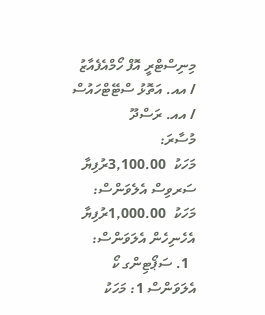މިނިސްޓްރީ އޮފް ހޯމްއެފެއާޒު / އއ. އަތޮޅު ސްޓޭޓްހައުސް / އއ. ރަސްދޫ
މުސާރަ:
މަހަކު  3,100.00ރުފިޔާ
ސަރވިސް އެލެވަންސް:
މަހަކު  1,000.00ރުފިޔާ
އެހެނިހެން އެލަވަންސް:
  1. ސަޕޯޓިންގ ކޯ އެލަވަންސް 1: މަހަކު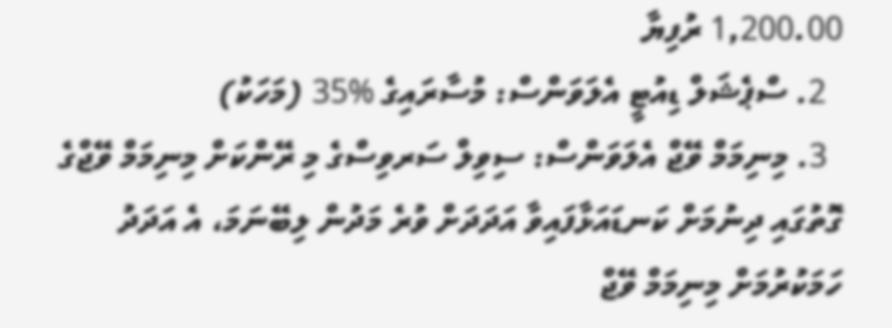1,200.00 ރުފިޔާ
  2. ސްޕެޝަލް ޑިއުޓީ އެލަވަންސް: މުސާރައިގެ %35 (މަހަކު)
  3. މިނިމަމް ވޭޖް އެލަވަންސް: ސިވިލް ސަރވިސްގެ މި ރޭންކަށް މިނިމަމް ވޭޖްގެ ގޮތުގައި ދިނުމަށް ކަނޑައަޅާފައިވާ އަދަދަށް ވުރެ މަދުން ލިބޭނަމަ، އެ އަދަދު ހަމަކުރުމަށް މިނިމަމް ވޭޖް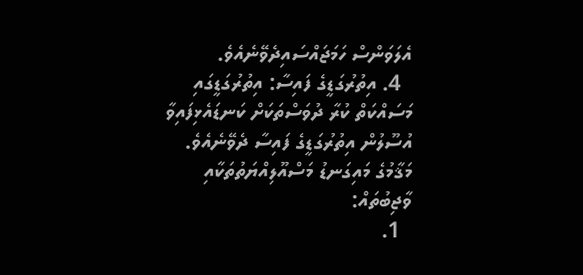އެލަވަންސް ހަމަޖައްސައިދެވޭނެއެވެ.
  4. އިތުރުގަޑީގެ ފައިސާ: އިތުރުގަޑީގައި މަސައްކަތް ކުރާ ދުވަސްތަކަށް ކަނޑައެޅިފައިވާ އުސޫލުން އިތުރުގަޑީގެ ފައިސާ ދެވޭނެއެވެ.
މަޤާމުގެ މައިގަނޑު މަސްއޫލިއްޔަތުތަކާއި ވާޖިބުތައް:
  1.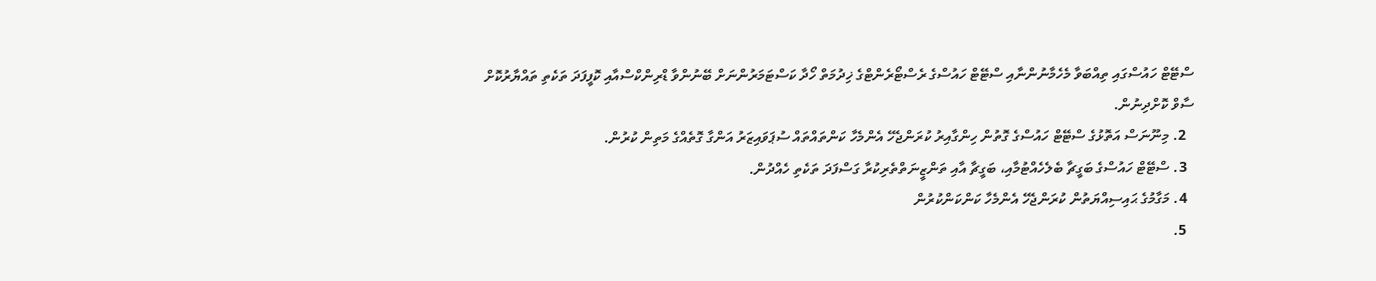ސްޓޭޓް ހައުސްގައި ތިއްބަވާ މެހެމާނުންނާއި ސްޓޭޓް ހައުސްގެ ރެސްޓޯރެންޓްގެ ޚިދުމަތް ހޯދާ ކަސްޓަމަރުންނަށް ބޭނުންވާ ޑްރިންކްސްއާއި ކޮފީފަދަ ތަކެތި ތައްޔާރުކޮށް ސާވް ކޮށްދިނުން.
  2. މިނޫނަސް އަތޮޅުގެ ސްޓޭޓް ހައުސްގެ ގޮތުން ހިންގާއިރު ކުރަންޖެހޭ އެންމެހާ ކަންތައްތައް ސުޕަވައިޒަރު އަންގާ ގޮތެއްގެ މަތިން ކުރުން.
  3. ސްޓޭޓް ހައުސްގެ ބަގީޗާ ބެލެހެއްޓުމާއި، ބަގީޗާ އާއި ތަންޒީނަތްތެރިކުރާ ގަސްފަދަ ތަކެތި ހެއްދުން.
  4. މަގާމުގެ ޙައިސިއްޔަތުން ކުރަންޖެހޭ އެންމެހާ ކަންކަންކުރުން
  5.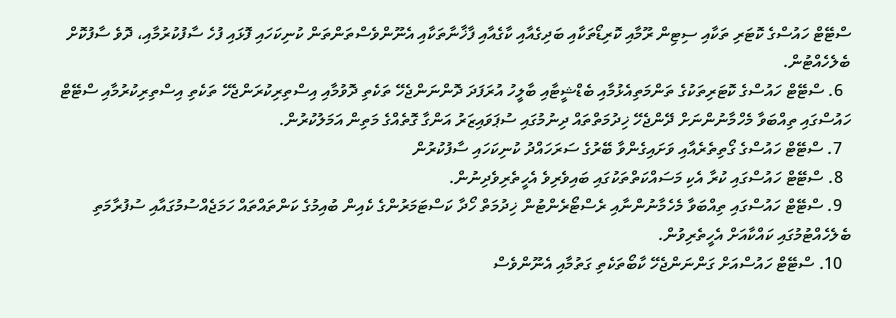ސްޓޭޓް ހައުސްގެ ކޮޓަރި ތަކާއި ސިޓިން ރޫމާއި ކޮރިޑޯތަކާއި ބަދިގެއާއި ކާގެއާއި ފާޚާނާތަކާއި އެނޫންވެސްތަންތަން ކުނިކަހައި ފޮޅައި ފުހެ ސާފުކުރުމާއި، ދޮވެ ސާފުކޮށް ބެލެހެއްޓުން.
  6. ސްޓޭޓް ހައުސްގެ ކޮޓަރިތަކުގެ ތަންމަތިއެޅުމާއި ބެޑްޝީޓާއި ބާލީހު އުރަފަދަ ދޮންނަންޖެހޭ ތަކެތި ދޮވުމާއި އިސްތިރިކުރަންޖެހޭ ތަކެތި އިސްތިރިކުރުމާއި ސްޓޭޓް ހައުސްގައި ތިއްބަވާ މެހްމާނުންނަށް ދޭންޖެހޭ ޚިދުމަތްތައް ދިނުމުގައި ސުޕަވައިޒަރު އަންގާ ގޮތެއްގެ މަތިން އަމަލުކުރުން.
  7. ސްޓޭޓް ހައުސްގެ ގޯތިތެރެއާއި ވަށައިގެންވާ ބޭރުގެ ސަރަހައްދު ކުނިކަހައި ސާފުކުރުން
  8. ސްޓޭޓް ހައުސްގައި ކުރާ އެކި މަސައްކަތްތަކުގައި ބައިވެރިވެ އެހީތެރިވެދިނުން.
  9. ސްޓޭޓް ހައުސްގައި ތިއްބަވާ މެހެމާނުންނާއި ރެސްޓޯރެންޓުން ޚިދުމަތް ހޯދާ ކަސްޓަމަރުންގެ ކެއިން ބުއިމުގެ ކަންތައްތައް ހަމަޖެއްސުމުގައާއި ސުފުރާމަތި ބެލެހެއްޓުމުގައި ކައްކާއަށް އެހީތެރިވުން.
  10. ސްޓޭޓް ހައުސްއަށް ގަންނަންޖެހޭ ކާބޯތަކެތި ގަތުމާއި އެނޫންވެސް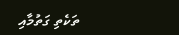ތަކެތި ގަތުމާއި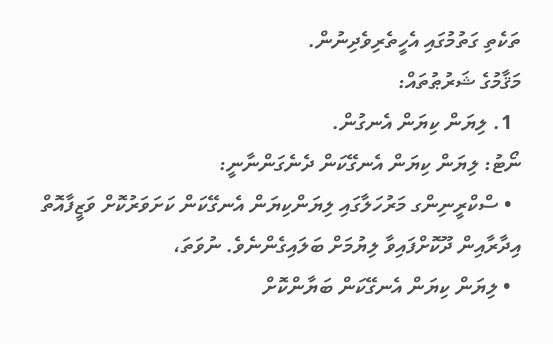ތަކެތި ގަތުމުގައި އެހީތެރިވެދިނުން.
މަޤާމުގެ ޝަރުޠުތައް:
  1. ލިޔަން ކިޔަން އެނގުން.
ނޯޓު: ލިޔަން ކިޔަން އެނގޭކަން ދެނެގަންނާނީ:
  • ސްކްރީނިންގ މަރުހަލާގައި ލިޔަންކިޔަން އެނގޭކަން ކަށަވަރުކޮށް ވަޒީފާއޮތް އިދާރާއިން ދޫކޮށްފައިވާ ލިޔުމަށް ބަލައިގެންނެވެ. ނުވަތަ،
  • ލިޔަން ކިޔަން އެނގޭކަން ބަޔާންކޮށް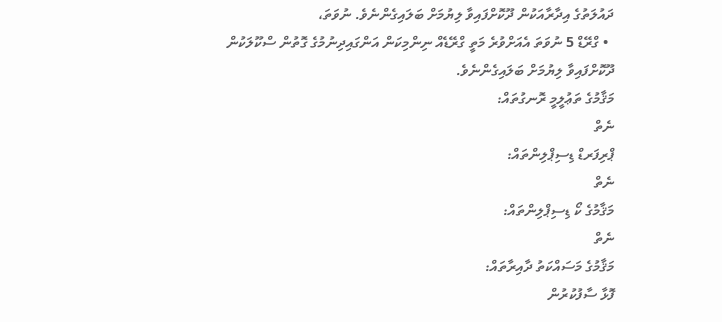ދައުލަތުގެ އިދާރާއަކުން ދޫކޮށްފައިވާ ލިޔުމަށް ބަލައިގެންނެވެ. ނުވަތަ،
  • ގްރޭޑް 5 ނުވަތަ އެއަށްވުރެ މަތީ ގްރޭޑެއް ނިންމިކަން އަންގައިދިނުމުގެ ގޮތުން ސްކޫލަކުން ދޫކޮށްފައިވާ ލިޔުމަށް ބަލައިގެންނެވެ.
މަޤާމުގެ ތަޢުލީމީ ރޮނގުތައް:
ނެތް
ޕްރިފަރޑް ޑިސިޕްލިންތައް:
ނެތް
މަޤާމުގެ ކޯ ޑިސިޕްލިންތައް:
ނެތް
މަޤާމުގެ މަސައްކަތު ދާއިރާތައް:
ފޮޅާ ސާފުކުރުން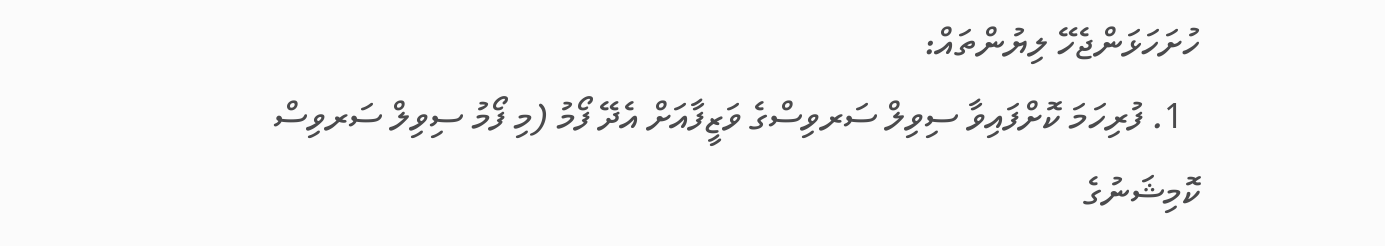ހުށަހަޅަންޖެހޭ ލިޔުންތައް:
  1. ފުރިހަމަ ކޮށްފައިވާ ސިވިލް ސަރވިސްގެ ވަޒީފާއަށް އެދޭ ފޯމު (މި ފޯމު ސިވިލް ސަރވިސް ކޮމިޝަނުގެ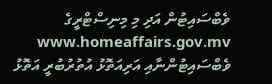ވެބްސައިޓުން އަދި މި މިނިސްޓްރީގެ www.homeaffairs.gov.mv ވެބްސައިޓުންނާއި އަރިއަތޮޅު އުތުރުބުރީ އަތޮޅު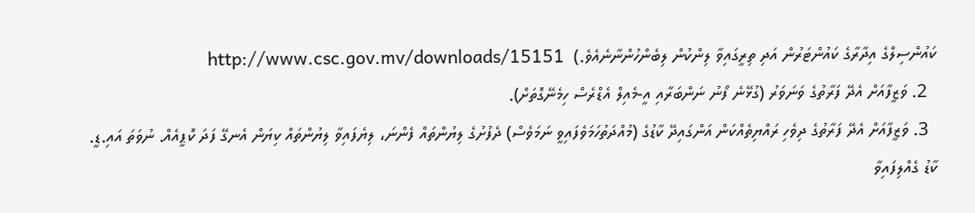ކައުންސިލްގެ އިދާރާގެ ކައުންޓަރުން އަދި ތިރީގައިވާ ލިންކުން ލިބެންހުންނާނެއެވެ.)  http://www.csc.gov.mv/downloads/15151
  2. ވަޒީފާއަށް އެދޭ ފަރާތުގެ ވަނަވަރު (ގުޅޭނެ ފޯނު ނަންބަރާއި އީ-މެއިލް އެޑްރެސް ހިމެނޭގޮތަށް).
  3. ވަޒީފާއަށް އެދޭ ފަރާތުގެ ދިވެހި ރައްޔިތެއްކަން އަންގައިދޭ ކާޑުގެ (މުއްދަތުހަމަވެފައިވީ ނަމަވެސް) ދެފުށުގެ ލިޔުންތައް ފެންނަ، ލިޔެފައިވާ ލިޔުންތައް ކިޔަން އެނގޭ ފަދަ ކޮޕީއެއް. ނުވަތަ އައި.ޑީ. ކާޑު ގެއްލިފައިވާ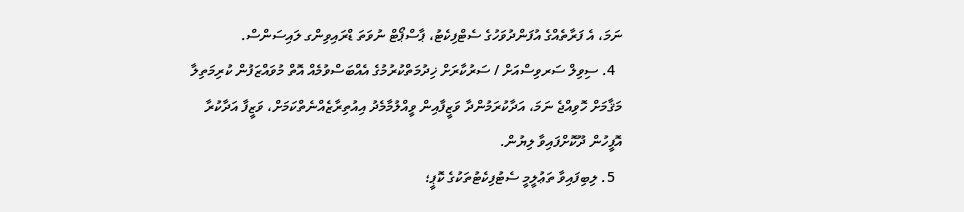ނަމަ، އެ ފަރާތެއްގެ އުފަންދުވަހުގެ ސެޓްފިކެޓު، ޕާސްޕޯޓް ނުވަތަ ޑްރައިވިންގ ލައިސަންސް.
  4. ސިވިލް ސަރވިސްއަށް / ސަރުކާރަށް ޚިދުމަތްކުރުމުގެ އެއްބަސްވުމެއް އޮތް މުވައްޒަފުން ކުރިމަތިލާ މަޤާމަށް ހޮވިއްޖެ ނަމަ، އަދާކުރަމުންދާ ވަޒީފާއިން ވީއްލުމާމެދު އިއުތިރާޒެއްނެތްކަމަށް، ވަޒީފާ އަދާކުރާ އޮފީހުން ދޫކޮށްފައިވާ ލިޔުން.
  5. ލިބިފައިވާ ތަޢުލީމީ ސެޓުފިކެޓުތަކުގެ ކޮޕީ؛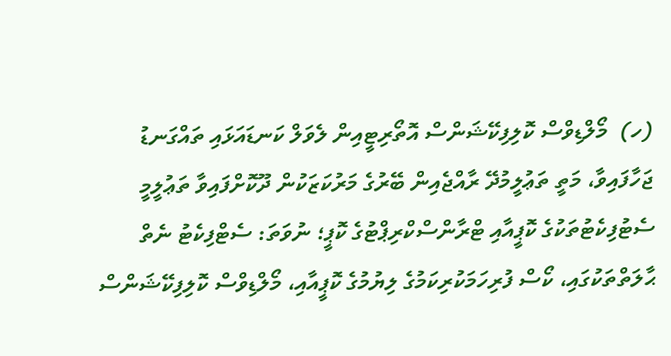(ހ)  މޯލްޑިވްސް ކޮލިފިކޭޝަންސް އޮތޯރިޓީއިން ލެވަލް ކަނޑައަޅައި ތައްގަނޑު ޖަހާފައިވާ، މަތީ ތަޢުލީމުދޭ ރާއްޖެއިން ބޭރުގެ މަރުކަޒަކުން ދޫކޮށްފައިވާ ތަޢުލީމީ ސެޓުފިކެޓުތަކުގެ ކޮޕީއާއި ޓްރާންސްކްރިޕްޓުގެ ކޮޕީ؛ ނުވަތަ: ސެޓްފިކެޓު ނެތް ޙާލަތްތަކުގައި، ކޯސް ފުރިހަމަކުރިކަމުގެ ލިޔުމުގެ ކޮޕީއާއި، މޯލްޑިވްސް ކޮލިފިކޭޝަންސް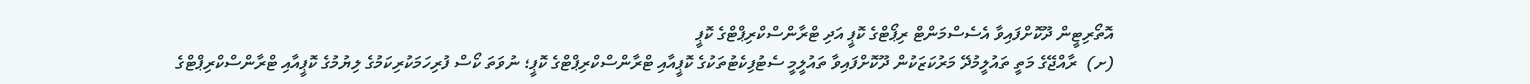އޮތޯރިޓީން ދޫކޮށްފައިވާ އެސެސްމަންޓް ރިޕޯޓްގެ ކޮޕީ އަދި ޓްރާންސްކްރިޕްޓްގެ ކޮޕީ
(ށ)  ރާއްޖޭގެ މަތީ ތައުލީމުދޭ މަރުކަޒަކުން ދޫކޮށްފައިވާ ތައުލީމީ ސެޓުފިކެޓުތަކުގެ ކޮޕީއާއި ޓްރާންސްކްރިޕްޓްގެ ކޮޕީ؛ ނުވަތަ ކޯސް ފުރިހަމަކުރިކަމުގެ ލިޔުމުގެ ކޮޕީއާއި ޓްރާންސްކްރިޕްޓްގެ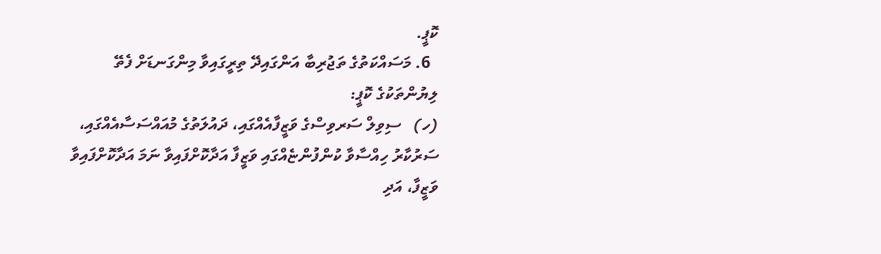ކޮޕީ.
  6. މަސައްކަތުގެ ތަޖުރިބާ އަންގައިދޭ ތިރީގައިވާ މިންގަނޑަށް ފެތޭ ލިޔުންތަކުގެ ކޮޕީ:
(ހ)   ސިވިލް ސަރވިސްގެ ވަޒީފާއެއްގައި، ދައުލަތުގެ މުއައްސަސާއެއްގައި، ސަރުކާރު ހިއްސާވާ ކުންފުންޏެއްގައި ވަޒީފާ އަދާކޮށްފައިވާ ނަމަ އަދާކޮށްފައިވާ ވަޒީފާ، އަދި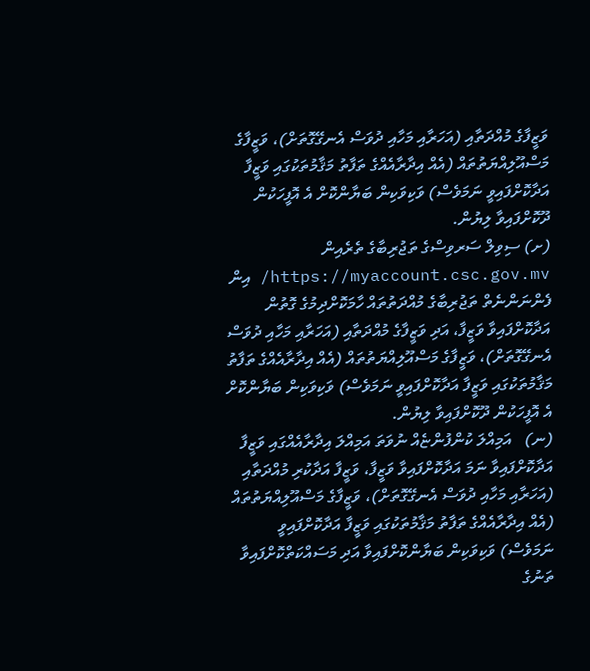ވަޒީފާގެ މުއްދަތާއި (އަހަރާއި މަހާއި ދުވަސް އެނގޭގޮތަށް)، ވަޒީފާގެ މަސްއޫލިއްޔަތުތައް (އެއް އިދާރާއެއްގެ ތަފާތު މަޤާމުތަކުގައި ވަޒީފާ އަދާކޮށްފައިވީ ނަމަވެސް) ވަކިވަކިން ބަޔާންކޮށް އެ އޮފީހަކުން ދޫކޮށްފައިވާ ލިޔުން.
(ށ) ސިވިލް ސަރވިސްގެ ތަޖުރިބާގެ ތެރެއިން https://myaccount.csc.gov.mv/ އިން ފެންނަންނެތް ތަޖުރިބާގެ މުއްދަތުތައް ހާމަކޮށްދިމުގެ ގޮތުން އަދާކޮށްފައިވާ ވަޒީފާ، އަދި ވަޒީފާގެ މުއްދަތާއި (އަހަރާއި މަހާއި ދުވަސް އެނގޭގޮތަށް)، ވަޒީފާގެ މަސްއޫލިއްޔަތުތައް (އެއް އިދާރާއެއްގެ ތަފާތު މަޤާމުތަކުގައި ވަޒީފާ އަދާކޮށްފައިވީ ނަމަވެސް) ވަކިވަކިން ބަޔާންކޮށް އެ އޮފީހަކުން ދޫކޮށްފައިވާ ލިޔުން.
(ނ)   އަމިއްލަ ކުންފުންޏެއް ނުވަތަ އަމިއްލަ އިދާރާއެއްގައި ވަޒީފާ އަދާކޮށްފައިވާ ނަމަ އަދާކޮށްފައިވާ ވަޒީފާ، ވަޒީފާ އަދާކުރި މުއްދަތާއި (އަހަރާއި މަހާއި ދުވަސް އެނގޭގޮތަށް)، ވަޒީފާގެ މަސްއޫލިއްޔަތުތައް (އެއް އިދާރާއެއްގެ ތަފާތު މަޤާމުތަކުގައި ވަޒީފާ އަދާކޮށްފައިވީ ނަމަވެސް) ވަކިވަކިން ބަޔާންކޮށްފައިވާ އަދި މަސައްކަތްކޮށްފައިވާ ތަނުގެ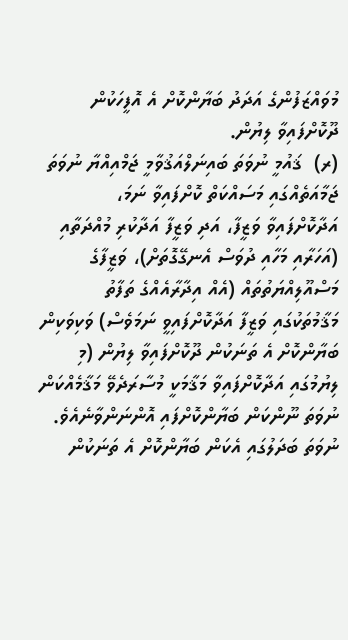މުވައްޒަފުންގެ އަދަދު ބަޔާންކޮށް އެ އޮފީހަކުން ދޫކޮށްފައިވާ ލިޔުން.
(ރ)  ޤައުމީ ނުވަތަ ބައިނަލްއަޤުވާމީ ޖަމްއިއްޔާ ނުވަތަ ޖަމާއަތެއްގައި މަސައްކަތް ކޮށްފައިވާ ނަމަ، އަދާކޮށްފައިވާ ވަޒީފާ، އަދި ވަޒީފާ އަދާކުރި މުއްދަތާއި (އަހަރާއި މަހާއި ދުވަސް އެނގޭގޮތަށް)، ވަޒީފާގެ މަސްއޫލިއްޔަތުތައް (އެއް އިދާރާއެއްގެ ތަފާތު މަޤާމުތަކުގައި ވަޒީފާ އަދާކޮށްފައިވީ ނަމަވެސް) ވަކިވަކިން ބަޔާންކޮށް އެ ތަނަކުން ދޫކޮށްފައިވާ ލިޔުން (މި ލިޔުމުގައި އަދާކޮށްފައިވާ މަޤާމަކީ މުސާރަދެވޭ މަޤާމެއްކަން ނުވަތަ ނޫންކަން ބަޔާންކޮށްފައި އޮންނަންވާނެއެވެ. ނުވަތަ ބަދަލުގައި އެކަން ބަޔާންކޮށް އެ ތަނަކުން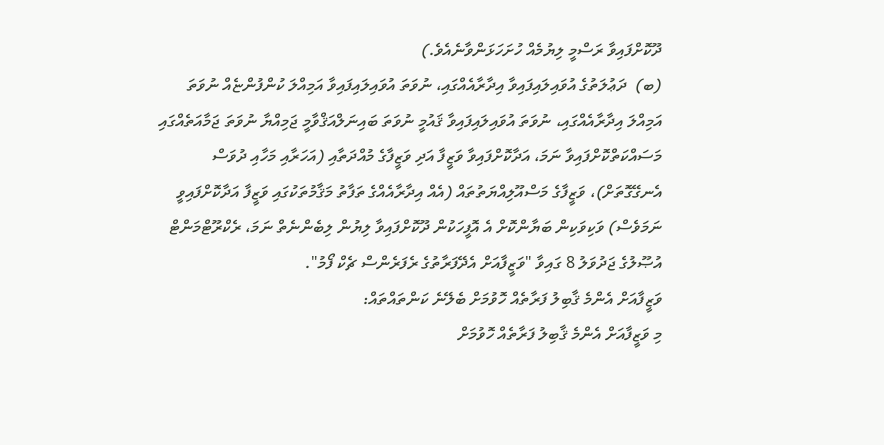ދޫކޮށްފައިވާ ރަސްމީ ލިޔުމެއް ހުށަހަޅަންވާނެއެވެ.)
(ބ)  ދަޢުލަތުގެ އުވައިލައިފައިވާ އިދާރާއެއްގައި، ނުވަތަ އުވައިލައިފައިވާ އަމިއްލަ ކުންފުންޏެއް ނުވަތަ އަމިއްލަ އިދާރާއެއްގައި، ނުވަތަ އުވައިލައިފައިވާ ޤައުމީ ނުވަތަ ބައިނަލްއަޤްވާމީ ޖަމިއްޔާ ނުވަތަ ޖަމާއަތެއްގައި މަސައްކަތްކޮށްފައިވާ ނަމަ، އަދާކޮށްފައިވާ ވަޒީފާ އަދި ވަޒީފާގެ މުއްދަތާއި (އަހަރާއި މަހާއި ދުވަސް އެނގޭގޮތަށް)، ވަޒީފާގެ މަސްއޫލިއްޔަތުތައް (އެއް އިދާރާއެއްގެ ތަފާތު މަޤާމުތަކުގައި ވަޒީފާ އަދާކޮށްފައިވީ ނަމަވެސް) ވަކިވަކިން ބަޔާންކޮށް އެ އޮފީހަކުން ދޫކޮށްފައިވާ ލިޔުން ލިބެންނެތް ނަމަ، ރެކްރޫޓްމަންޓް އުޞޫލުގެ ޖަދުވަލު 8 ގައިވާ "ވަޒީފާއަށް އެދޭފަރާތުގެ ރެފަރެންސް ޗެކް ފޯމު".
ވަޒީފާއަށް އެންމެ ޤާބިލު ފަރާތެއް ހޮވުމަށް ބެލޭނެ ކަންތައްތައް:
މި ވަޒީފާއަށް އެންމެ ޤާބިލު ފަރާތެއް ހޮވުމަށް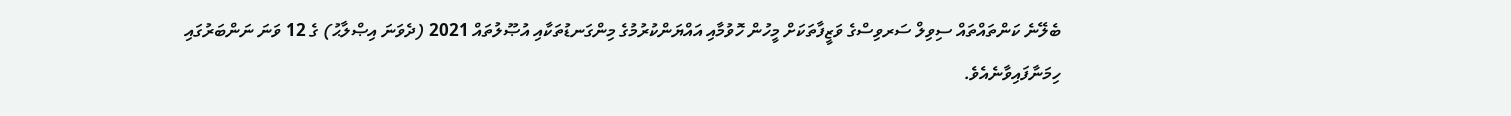ބެލޭނެ ކަންތައްތައް ސިވިލް ސަރވިސްގެ ވަޒީފާތަކަށް މީހުން ހޮވުމާއި އައްޔަންކުރުމުގެ މިންގަނޑުތަކާއި އުޞޫލުތައް 2021 (ދެވަނަ އިޞްލާޙު) ގެ 12 ވަނަ ނަންބަރުގައި ހިމަނާފައިވާނެއެވެ.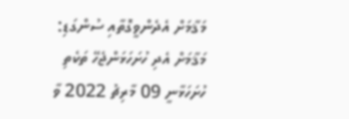މަޤާމަށް އެދެންވީގޮތާއި ސުންގަޑި:
މަޤާމަށް އެދި ހުށަހަޅަންޖެހޭ ތަކެތި ހުށަހަޅާނީ 09 މާރިޗު 2022 ވާ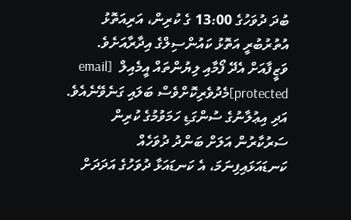ބުދަ ދުވަހުގެ 13:00 ގެ ކުރިން، އަރިއަތޮޅު އުތުރުބުރީ އަތޮޅު ކައުންސިލްގެ އިދާރާއަށެވެ. ވަޒީފާއަށް އެދޭ ފޯމާއި ލިޔުންތައް އީމެއިލް  [email protected]މެދުވެރިކޮށްވެސް ބަލައި ގަނެވޭނެއެވެ.
އަދި އިޢުލާނުގެ ސުންގަޑި ހަމަވުމުގެ ކުރިން ސަރުކާރުން އަލަށް ބަންދު ދުވަހެއް ކަނޑައަޅައިފިނަމަ، އެ ކަނޑައަޅާ ދުވަހުގެ އަދަދަށް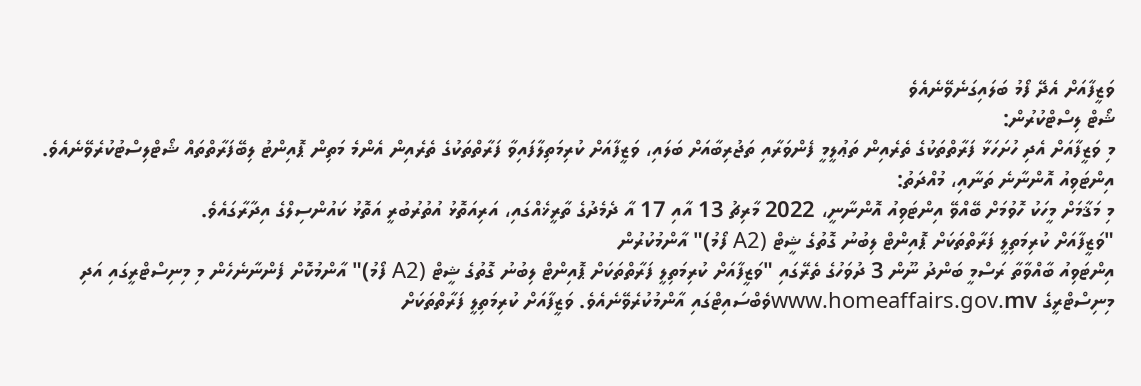ވަޒީފާއަށް އެދޭ ފޯމު ބަލައިގަނެވޭނެއެވެ
ޝޯޓް ލިސްޓްކުރުން:
މި ވަޒީފާއަށް އެދި ހުށަހަޅާ ފަރާތްތަކުގެ ތެރެއިން ތަޢުލީމީ ފެންވަރާއި ތަޖުރިބާއަށް ބަލައި، ވަޒީފާއަށް ކުރިމަތިލާފައިވާ ފަރާތްތަކުގެ ތެރެއިން އެންމެ މަތިން ޕޮއިންޓު ލިބޭފަރާތްތައް ޝޯޓްލިސްޓުކުރެވޭނެއެވެ.
އިންޓަވިއު އޮންނާނެ ތަނާއި، މުއްދަތު:
މި މަޤާމަށް މީހަކު ހޮވުމަށް ބޭއްވޭ އިންޓަވިއު އޮންނާނީ، 2022 މާރިޗު 13 އާއި 17 އާ ދެމެދުގެ ތާރީޚެއްގައި، އަރިއަތޮޅު އުތުރުބުރީ އަތޮޅު ކައުންސިލްގެ އިދާރާގައެވެ.
"ވަޒީފާއަށް ކުރިމަތިލީ ފަރާތްތަކަށް ޕޮއިންޓް ލިބުނު ގޮތުގެ ޝީޓް (A2 ފޯމު)" އާންމުކުރުން
އިންޓަވިއު ބާއްވާތާ ރަސްމީ ބަންދު ނޫން 3 ދުވަހުގެ ތެރޭގައި "ވަޒީފާއަށް ކުރިމަތިލީ ފަރާތްތަކަށް ޕޮއިންޓް ލިބުނު ގޮތުގެ ޝީޓް (A2 ފޯމު)" އާންމުކޮށް ފެންނާނެހެން މި މިނިސްޓްރީގައި އަދި މިނިސްޓްރީގެ www.homeaffairs.gov.mvވެބްސައިޓްގައި އާންމުކުރެވޭނެއެވެ. ވަޒީފާއަށް ކުރިމަތިލީ ފަރާތްތަކަށް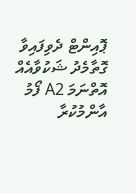ޕޮއިންޓް ދެވިފައިވާ ގޮތާމެދު ޝަކުވާއެއް އޮތްނަމަ A2 ފޯމު އާންމުކުރާ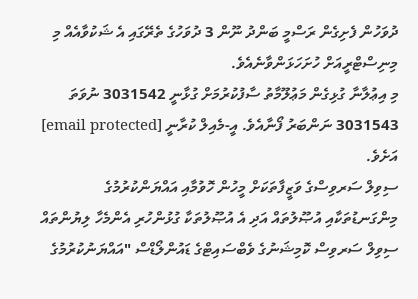ދުވަހުން ފެށިގެން ރަސްމީ ބަންދު ނޫން 3 ދުވަހުގެ ތެރޭގައި އެ ޝަކުވާއެއް މި މިނިސްޓްރީއަށް ހުށަހަޅަންވާނެއެވެ.
މި އިޢުލާނާ ގުޅިގެން މަޢުލޫމާތު ސާފުކުރުމަށް ގުޅާނީ 3031542 ނުވަތަ 3031543 ނަންބަރު ފޯނާއެވެ. އީ-މެއިލް ކުރާނީ [email protected] އަށެވެ.
ސިވިލް ސަރވިސްގެ ވަޒީފާތަކަށް މީހުން ހޮވުމާއި އައްޔަންކުރުމުގެ މިންގަނޑުތަކާއި އުޞޫލުތައް އަދި އެ އުޞޫލުތަކާ ގުޅުންހުރި އެންމެހާ ލިޔުންތައް ސިވިލް ސަރވިސް ކޮމިޝަނުގެ ވެބްސައިޓްގެ ޑައުންލޯޑްސް "އައްޔަނުކުރުމުގެ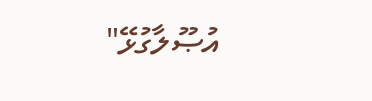އުޞޫލާގުޅޭ"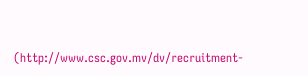(http://www.csc.gov.mv/dv/recruitment-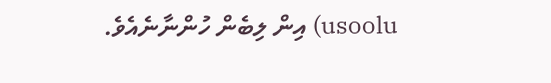usoolu) އިން ލިބެން ހުންނާނެއެވެ.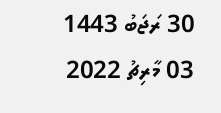30 ރަޖަބު 1443
03 މާރިޗު 2022